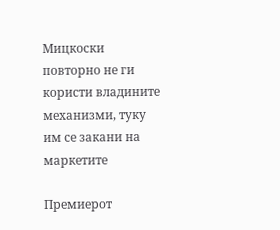Мицкоски повторно не ги користи владините механизми, туку им се закани на маркетите

Премиерот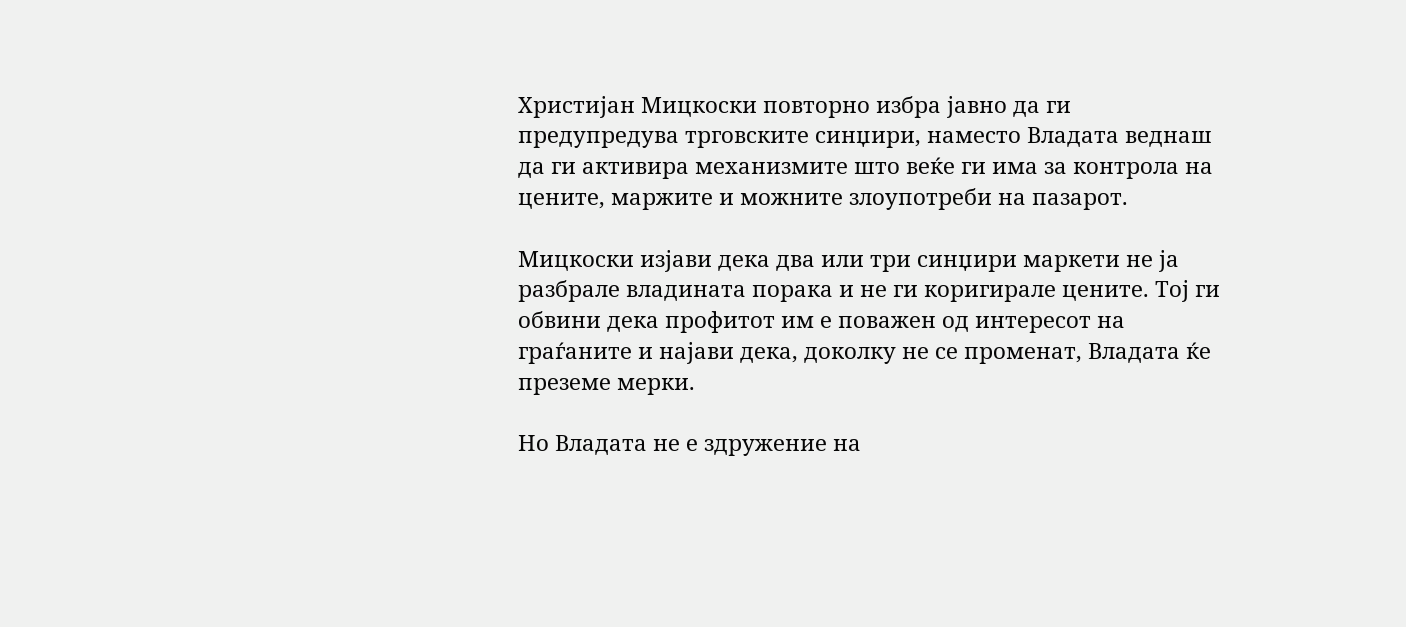Христијан Мицкоски повторно избра јавно да ги предупредува трговските синџири, наместо Владата веднаш да ги активира механизмите што веќе ги има за контрола на цените, маржите и можните злоупотреби на пазарот.

Мицкоски изјави дека два или три синџири маркети не ја разбрале владината порака и не ги коригирале цените. Тој ги обвини дека профитот им е поважен од интересот на граѓаните и најави дека, доколку не се променат, Владата ќе преземе мерки.

Но Владата не е здружение на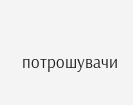потрошувачи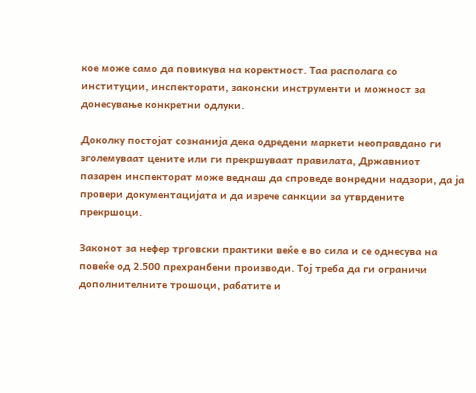кое може само да повикува на коректност. Таа располага со институции, инспекторати, законски инструменти и можност за донесување конкретни одлуки.

Доколку постојат сознанија дека одредени маркети неоправдано ги зголемуваат цените или ги прекршуваат правилата, Државниот пазарен инспекторат може веднаш да спроведе вонредни надзори, да ја провери документацијата и да изрече санкции за утврдените прекршоци.

Законот за нефер трговски практики веќе е во сила и се однесува на повеќе од 2.500 прехранбени производи. Тој треба да ги ограничи дополнителните трошоци, рабатите и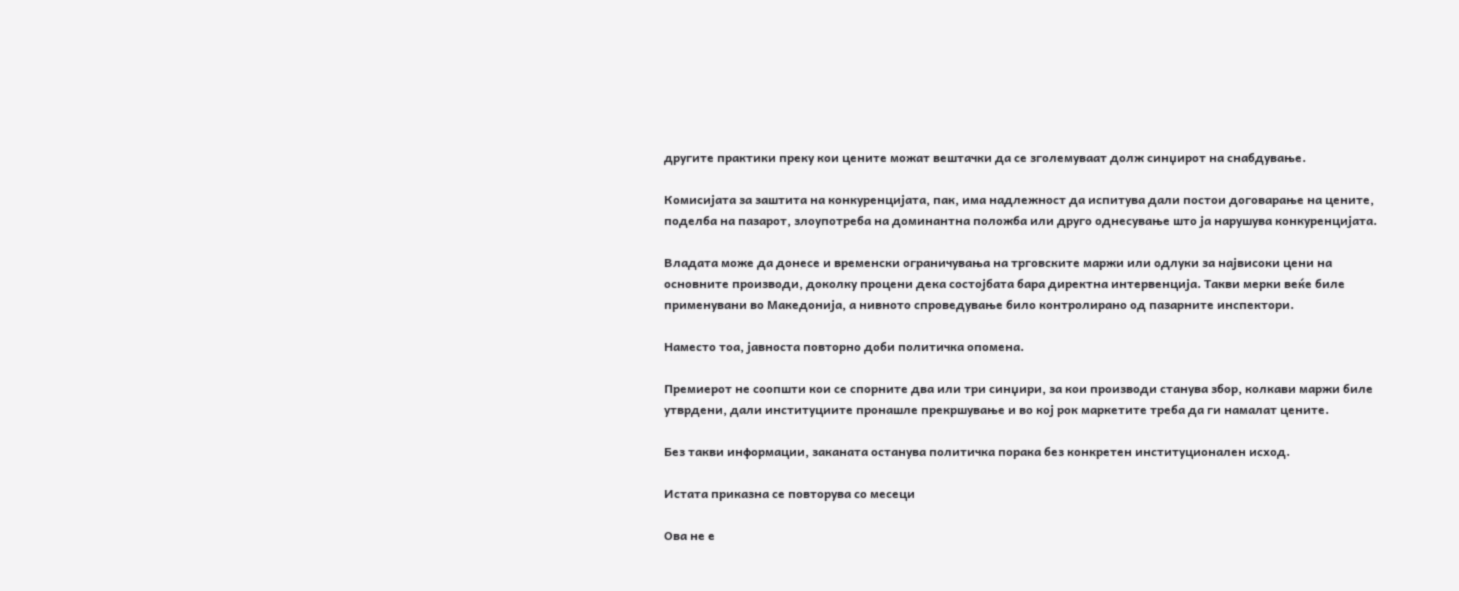другите практики преку кои цените можат вештачки да се зголемуваат долж синџирот на снабдување.

Комисијата за заштита на конкуренцијата, пак, има надлежност да испитува дали постои договарање на цените, поделба на пазарот, злоупотреба на доминантна положба или друго однесување што ја нарушува конкуренцијата.

Владата може да донесе и временски ограничувања на трговските маржи или одлуки за највисоки цени на основните производи, доколку процени дека состојбата бара директна интервенција. Такви мерки веќе биле применувани во Македонија, а нивното спроведување било контролирано од пазарните инспектори.

Наместо тоа, јавноста повторно доби политичка опомена.

Премиерот не соопшти кои се спорните два или три синџири, за кои производи станува збор, колкави маржи биле утврдени, дали институциите пронашле прекршување и во кој рок маркетите треба да ги намалат цените.

Без такви информации, заканата останува политичка порака без конкретен институционален исход.

Истата приказна се повторува со месеци

Ова не е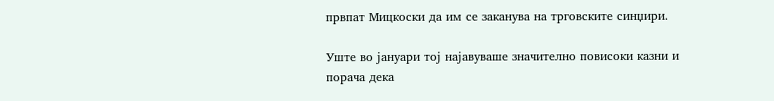првпат Мицкоски да им се заканува на трговските синџири.

Уште во јануари тој најавуваше значително повисоки казни и порача дека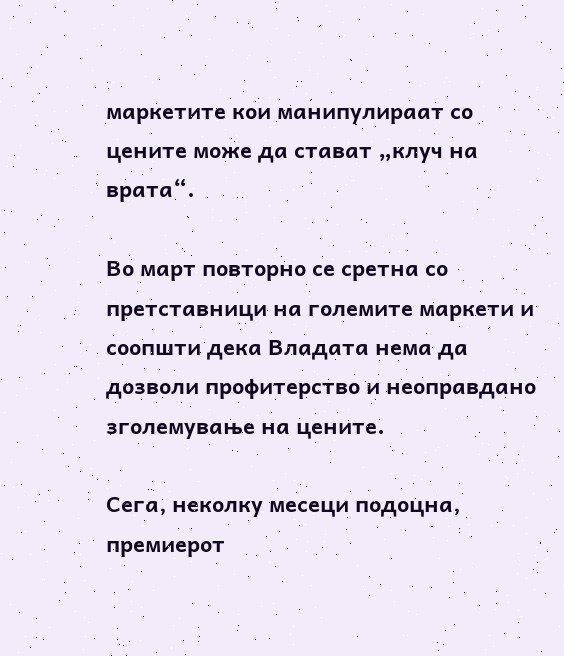маркетите кои манипулираат со цените може да стават „клуч на врата“.

Во март повторно се сретна со претставници на големите маркети и соопшти дека Владата нема да дозволи профитерство и неоправдано зголемување на цените.

Сега, неколку месеци подоцна, премиерот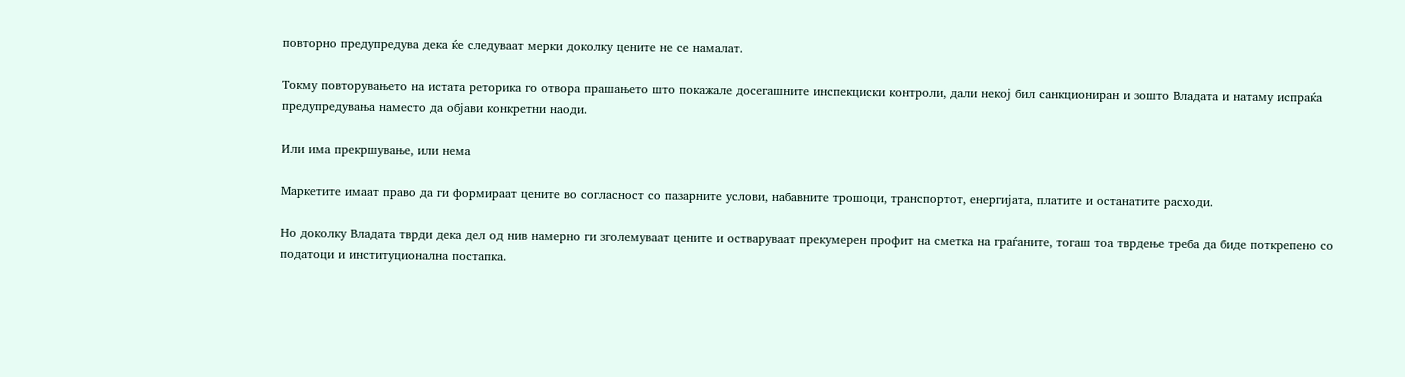повторно предупредува дека ќе следуваат мерки доколку цените не се намалат.

Токму повторувањето на истата реторика го отвора прашањето што покажале досегашните инспекциски контроли, дали некој бил санкциониран и зошто Владата и натаму испраќа предупредувања наместо да објави конкретни наоди.

Или има прекршување, или нема

Маркетите имаат право да ги формираат цените во согласност со пазарните услови, набавните трошоци, транспортот, енергијата, платите и останатите расходи.

Но доколку Владата тврди дека дел од нив намерно ги зголемуваат цените и остваруваат прекумерен профит на сметка на граѓаните, тогаш тоа тврдење треба да биде поткрепено со податоци и институционална постапка.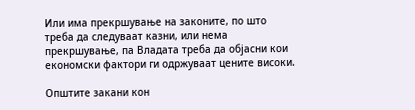Или има прекршување на законите, по што треба да следуваат казни, или нема прекршување, па Владата треба да објасни кои економски фактори ги одржуваат цените високи.

Општите закани кон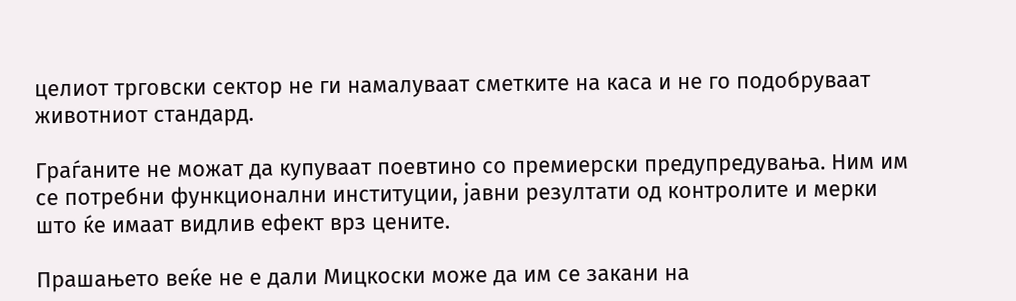целиот трговски сектор не ги намалуваат сметките на каса и не го подобруваат животниот стандард.

Граѓаните не можат да купуваат поевтино со премиерски предупредувања. Ним им се потребни функционални институции, јавни резултати од контролите и мерки што ќе имаат видлив ефект врз цените.

Прашањето веќе не е дали Мицкоски може да им се закани на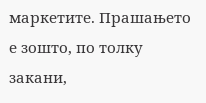маркетите. Прашањето е зошто, по толку закани,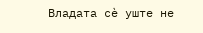Владата сè уште не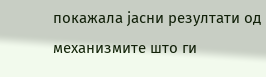покажала јасни резултати од механизмите што ги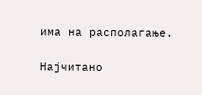има на располагање.

Најчитано